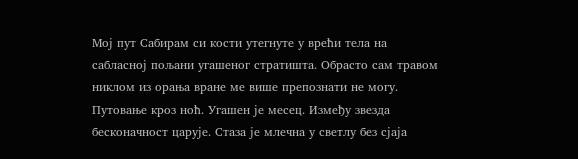Мој пут Сабирам си кости утегнуте у врећи тела на сабласној пољани угашеног стратишта. Обрасто сам травом никлом из орања вране ме више препознати не могу. Путовање кроз ноћ. Угашен је месец. Између звезда бесконачност царује. Стаза је млечна у светлу без сјаја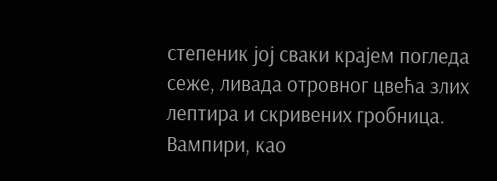степеник јој сваки крајем погледа сеже, ливада отровног цвећа злих лептира и скривених гробница. Вампири, као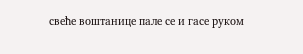свеће воштанице пале се и гасе руком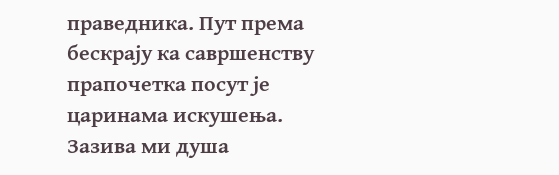праведника. Пут према бескрају ка савршенству прапочетка посут је царинама искушења. Зазива ми душа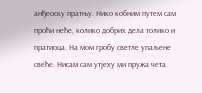анђеоску пратњу. Нико кобним путем сам проћи неће, колико добрих дела толико и пратиоца. На мом гробу светле упаљене свеће. Нисам сам утјеху ми пружа чета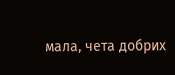мала, чета добрих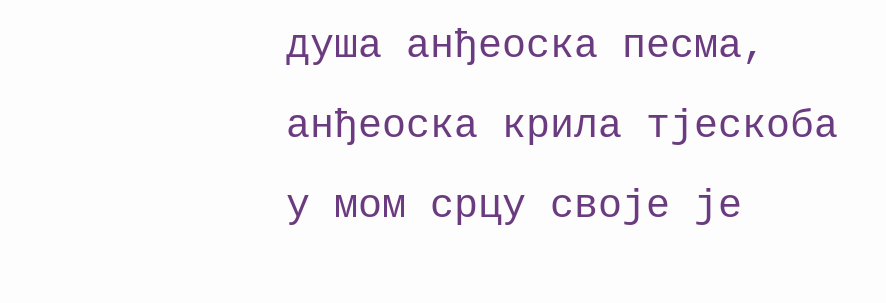душа анђеоска песма, анђеоска крила тјескоба у мом срцу своје је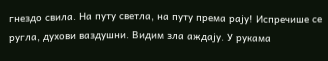гнездо свила. На путу светла, на путу према рају! Испречише се ругла, духови ваздушни. Видим зла аждају. У рукама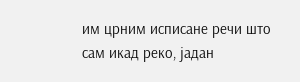им црним исписане речи што сам икад реко, јадан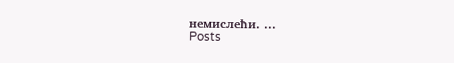немислећи. ...
Posts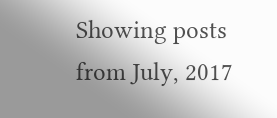Showing posts from July, 2017